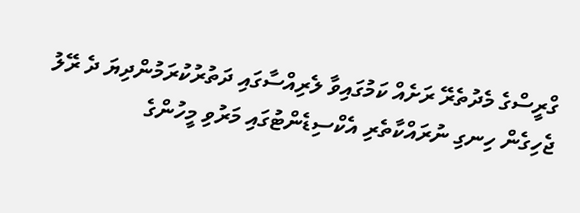ގްރީސްގެ މެދުތެރޭ ރަށެއް ކަމުގައިވާ ލެރިއްސާގައި ދަތުރުކުރަމުންދިޔަ ދެ ރޭލު ޖެހިގެން ހިނގި ނުރައްކާތެރި އެކްސިޑެންޓުގައި މަރުވި މީހުންގެ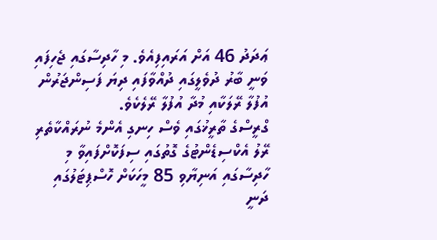ޢަދަދު 46 އަށް އަރައިފިއެވެ. މި ހާދިސާގައި ޖެހިފައި ވަނީ ބާރު ދުވެލީގައި ދުއްވާފައި ދިޔަ ފަސިންޖަރުން އުފުލާ ރޭލަކާއި މުދާ އުފުލާ ރޭލެކެވެ.
ގްރީސްގެ ތާރީޚުގައި ވެސް ހިނގި އެންމެ ނުރައްކާތެރި ރޭލު އެކްސިޑެންޓުގެ ގޮތުގައި ސިފަކޮށްފައިވާ މި ހާދިސާގައި އަނިޔާވި 85 މީހަކަށް ހޮސްޕިޓަލުގައި ދަނީ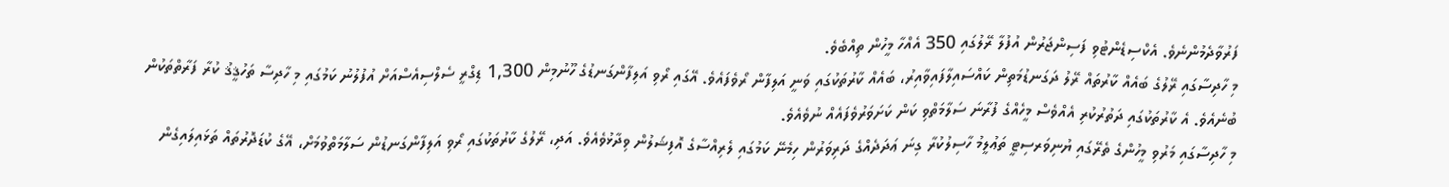ފަރުވާދެމުންނެވެ. އެކްސިޑެންޓުވި ފަސިންޖަރުން އުފުލާ ރޭލުގައި 350 އެއްހާ މީހުން ތިއްބެވެ.
މި ހާދިސާގައި ރޭލުގެ ބައެއް ކާރުތައް ރޭލު ދަގަނޑުމަތިން ކައްސައިލާފައިވާއިރު، ބައެއް ކާރުތަކުގައި ވަނީ އަލިފާން ރޯވެފައެވެ. އޭގައި ރޯވި އަލިފާންގަނޑުގެ ހޫނުމިން 1,300 ޑިގްރީ ސެލްސިއެސްއަށް އުފުލުނު ކަމުގައި މި ހާދިސާ ތަހުޤީޤު ކުރާ ފަރާތްތަކުން ބުނެއެވެ. އެ ކާރުތަކުގައި ދަތުރުކުރި އެއްވެސް މީހެއްގެ ފުރާނަ ސަލާމަތްވި ކަން ކަށަވަރުވެފައެއް ނުވެއެވެ.
މި ހާދިސާގައި މަރުވި މީހުންގެ ތެރޭގައި ޔުނިވަރސިޓީ ތަޢުލީމު ހާސިލުކުރާ ގިނަ ޢަދަދެއްގެ ދަރިވަރުން ހިމެނޭ ކަމުގައި ލެރިއްސާގެ އޮފިޝަލުން ވިދާޅުވެއެވެ. އަދި، ރޭލުގެ ކާރުތަކުގައި ރޯވި އަލިފާންގަނޑުން ސަލާމަތްވުމަށް، އޭގެ ކުޑަދޮރުތައް ތަޅައިލައިގެން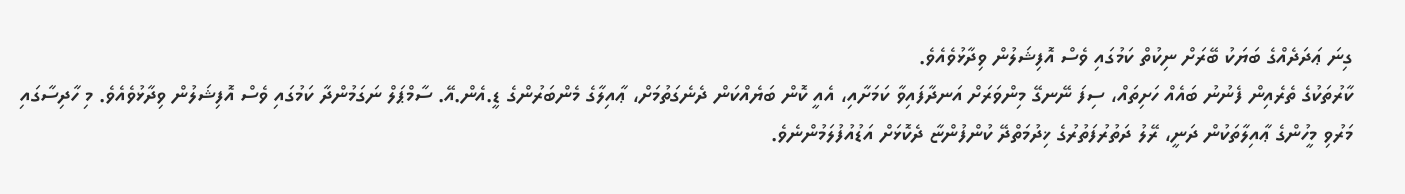ގިނަ ޢަދަދެއްގެ ބަޔަކު ބޭރަށް ނިކުތް ކަމުގައި ވެސް އޮފިޝަލުން ވިދާޅުވެއެވެ.
ކާރުތަކުގެ ތެރެއިން ފެނުނު ބައެއް ހަށިތައް، ސިފަ ނޭނގޭ މިންވަރަށް އަނދާފައިވާ ކަމަށާއި، އެއީ ކޮން ބަޔެއްކަން ދެނެގަތުމަށް، ޢާއިލާގެ މެންބަރުންގެ ޑީ.އެން.އޭ. ސާމްޕަލް ނަގަމުންދާ ކަމުގައި ވެސް އޮފިޝަލުން ވިދާޅުވެއެވެ. މި ހާދިސާގައި މަރުވި މީހުންގެ ޢާއިލާތަކުން ދަނީ، ރޭލު ދަތުރުފަތުރުގެ ޚިދުމަތްދޭ ކުންފުންޏާ ދެކޮޅަށް އަޑުއުފުލަމުންނެވެ.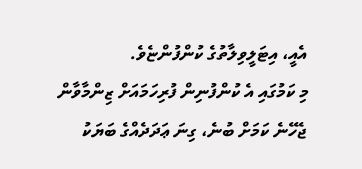އެއީ، އިޓަލީވިލާތުގެ ކުންފުންޏެވެ.
މި ކަމުގައި އެ ކުންފުނިން ފުރިހަމައަށް ޒިންމާވާން ޖެހޭނެ ކަމަށް ބުނެ، ގިނަ ޢަދަދެއްގެ ބަޔަކު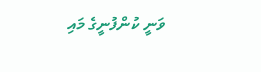ވަނީ ކުންފުނީގެ މައި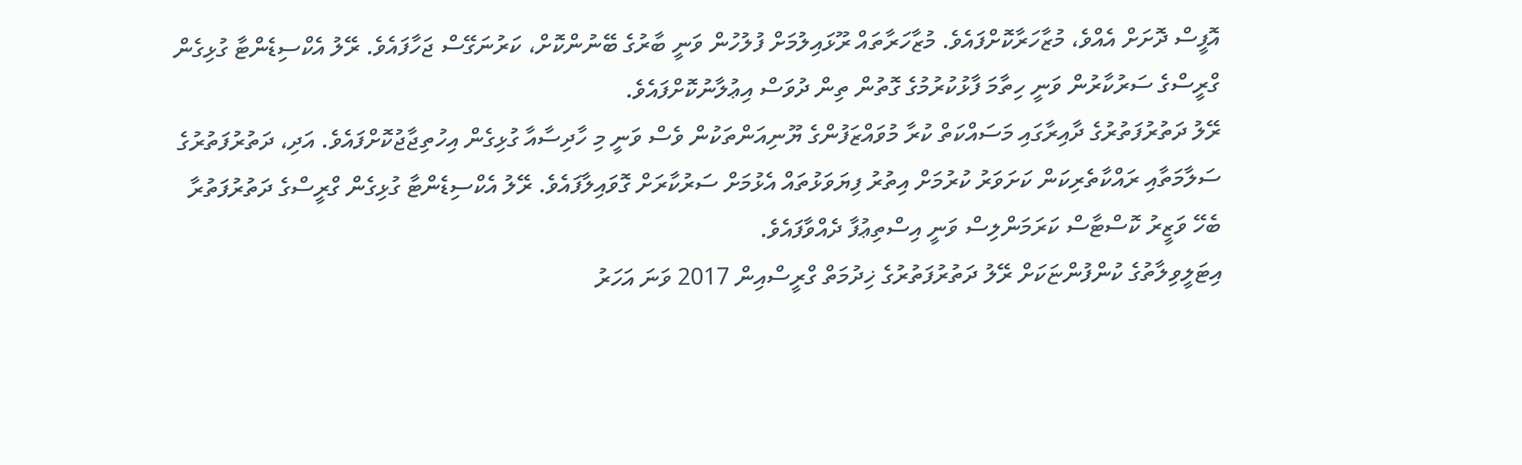އޮފީސް ދޮށަށް އެއްވެ، މުޒާހަރާކޮށްފައެވެ. މުޒާހަރާތައް ރޫޅައިލުމަށް ފުލުހުން ވަނީ ބާރުގެ ބޭނުންކޮށް، ކަރުނަގޭސް ޖަހާފައެވެ. ރޭލު އެކްސިޑެންޓާ ގުޅިގެން ގްރީސްގެ ސަރުކާރުން ވަނީ ހިތާމަ ފާޅުކުރުމުގެ ގޮތުން ތިން ދުވަސް އިޢުލާނުކޮށްފައެވެ.
ރޭލު ދަތުރުފަތުރުގެ ދާއިރާގައި މަސައްކަތް ކުރާ މުވައްޒަފުންގެ ޔޫނިއަންތަކުން ވެސް ވަނީ މި ހާދިސާއާ ގުޅިގެން އިހުތިޖާޖުކޮށްފައެވެ. އަދި، ދަތުރުފަތުރުގެ ސަލާމަތާއި ރައްކާތެރިކަން ކަށަވަރު ކުރުމަށް އިތުރު ފިޔަވަޅުތައް އެޅުމަށް ސަރުކާރަށް ގޮވައިލާފައެވެ. ރޭލު އެކްސިޑެންޓާ ގުޅިގެން ގްރީސްގެ ދަތުރުފަތުރާ ބެހޭ ވަޒީރު ކޮސްޓާސް ކަރަމަންލިސް ވަނީ އިސްތިޢުފާ ދެއްވާފައެވެ.
އިޓަލީވިލާތުގެ ކުންފުންޏަކަށް ރޭލު ދަތުރުފަތުރުގެ ޚިދުމަތް ގްރީސްއިން 2017 ވަނަ އަހަރު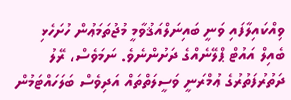ވިއްކައިލާފައި ވަނީ ބައިނަލްއަޤުވާމީ މުޖުތަމަޢުން ހުށަހެޅި ބެއިލް އައުޓް ޕްލޭނެއްގެ ދަށުންނެވެ. ނަމަވެސް، ރޭލު ދަތުރުފަތުރުގެ ޢުމްރަނީ ވަސީލަތްތައް އަދިވެސް ބަލަހައްޓަމުން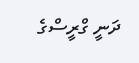ދަނީ ގްރީސްގެ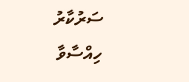ސަރުކާރު ހިއްސާވާ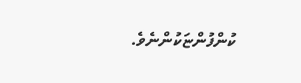ކުންފުންޏަކުންނެވެ.